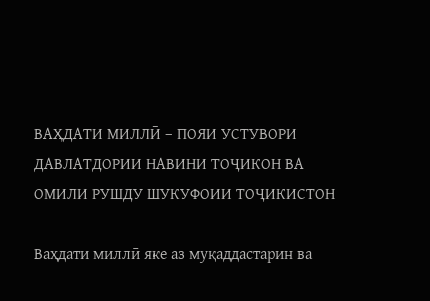ВАҲДАТИ МИЛЛӢ – ПОЯИ УСТУВОРИ ДАВЛАТДОРИИ НАВИНИ ТОҶИКОН ВА ОМИЛИ РУШДУ ШУКУФОИИ ТОҶИКИСТОН

Ваҳдати миллӣ яке аз муқаддастарин ва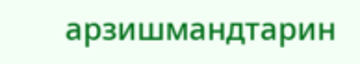арзишмандтарин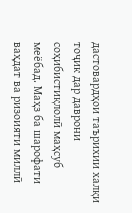дастовардҳои таърихии халқи тоҷик дар даврони соҳибистиқлолӣ маҳсуб меёбад. Маҳз ба шарофати ваҳдат ва ризоияти миллӣ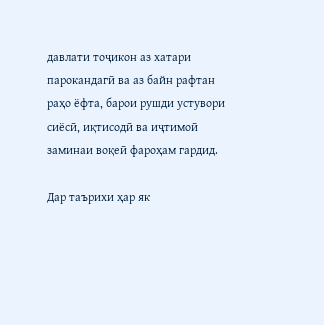давлати тоҷикон аз хатари парокандагӣ ва аз байн рафтан раҳо ёфта, барои рушди устувори сиёсӣ, иқтисодӣ ва иҷтимоӣ заминаи воқеӣ фароҳам гардид.

Дар таърихи ҳар як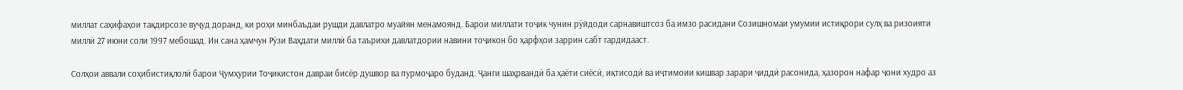миллат саҳифаҳои тақдирсозе вуҷуд доранд, ки роҳи минбаъдаи рушди давлатро муайян менамоянд. Барои миллати тоҷик чунин рӯйдоди сарнавиштсоз ба имзо расидани Созишномаи умумии истиқрори сулҳ ва ризоияти миллӣ 27 июни соли 1997 мебошад. Ин сана ҳамчун Рӯзи Ваҳдати миллӣ ба таърихи давлатдории навини тоҷикон бо ҳарфҳои заррин сабт гардидааст.

Солҳои аввали соҳибистиқлолӣ барои Ҷумҳурии Тоҷикистон давраи бисёр душвор ва пурмоҷаро буданд. Ҷанги шаҳрвандӣ ба ҳаёти сиёсӣ, иқтисодӣ ва иҷтимоии кишвар зарари ҷиддӣ расонида, ҳазорон нафар ҷони худро аз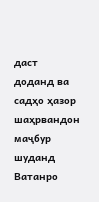даст доданд ва садҳо ҳазор шаҳрвандон маҷбур шуданд Ватанро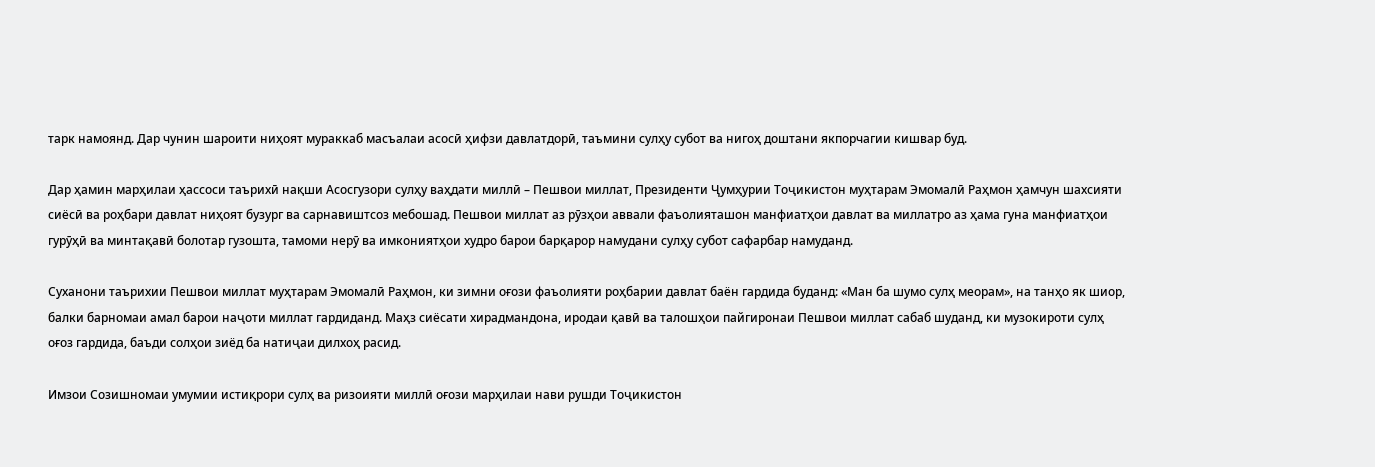тарк намоянд. Дар чунин шароити ниҳоят мураккаб масъалаи асосӣ ҳифзи давлатдорӣ, таъмини сулҳу субот ва нигоҳ доштани якпорчагии кишвар буд.

Дар ҳамин марҳилаи ҳассоси таърихӣ нақши Асосгузори сулҳу ваҳдати миллӣ – Пешвои миллат, Президенти Ҷумҳурии Тоҷикистон муҳтарам Эмомалӣ Раҳмон ҳамчун шахсияти сиёсӣ ва роҳбари давлат ниҳоят бузург ва сарнавиштсоз мебошад. Пешвои миллат аз рӯзҳои аввали фаъолияташон манфиатҳои давлат ва миллатро аз ҳама гуна манфиатҳои гурӯҳӣ ва минтақавӣ болотар гузошта, тамоми нерӯ ва имкониятҳои худро барои барқарор намудани сулҳу субот сафарбар намуданд.

Суханони таърихии Пешвои миллат муҳтарам Эмомалӣ Раҳмон, ки зимни оғози фаъолияти роҳбарии давлат баён гардида буданд: «Ман ба шумо сулҳ меорам», на танҳо як шиор, балки барномаи амал барои наҷоти миллат гардиданд. Маҳз сиёсати хирадмандона, иродаи қавӣ ва талошҳои пайгиронаи Пешвои миллат сабаб шуданд, ки музокироти сулҳ оғоз гардида, баъди солҳои зиёд ба натиҷаи дилхоҳ расид.

Имзои Созишномаи умумии истиқрори сулҳ ва ризоияти миллӣ оғози марҳилаи нави рушди Тоҷикистон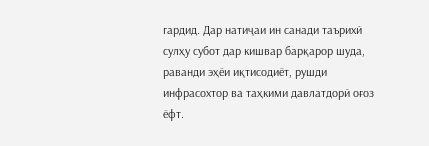гардид. Дар натиҷаи ин санади таърихӣ сулҳу субот дар кишвар барқарор шуда, раванди эҳёи иқтисодиёт, рушди инфрасохтор ва таҳкими давлатдорӣ оғоз ёфт.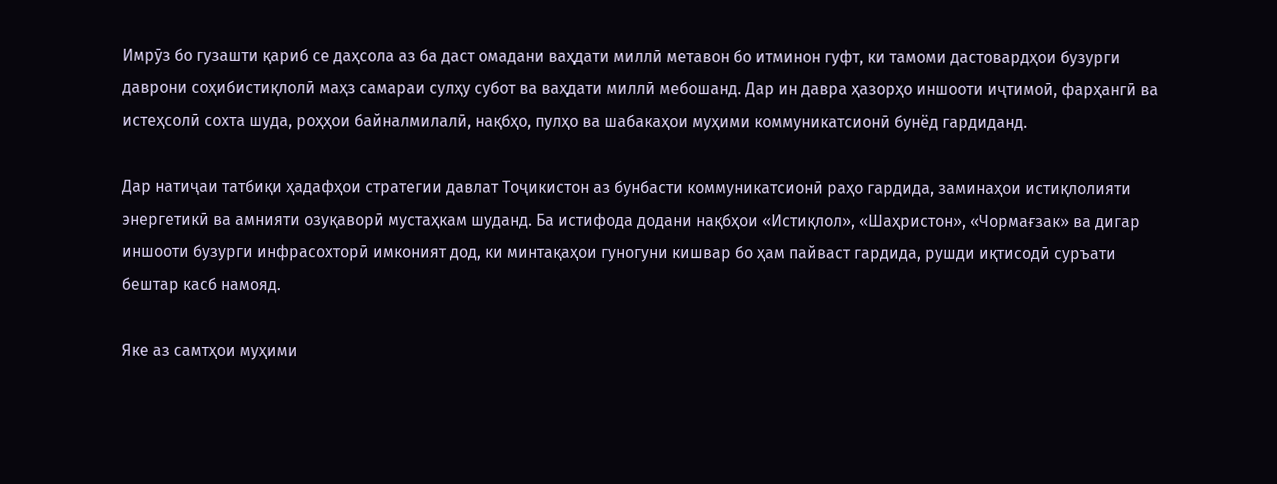Имрӯз бо гузашти қариб се даҳсола аз ба даст омадани ваҳдати миллӣ метавон бо итминон гуфт, ки тамоми дастовардҳои бузурги даврони соҳибистиқлолӣ маҳз самараи сулҳу субот ва ваҳдати миллӣ мебошанд. Дар ин давра ҳазорҳо иншооти иҷтимоӣ, фарҳангӣ ва истеҳсолӣ сохта шуда, роҳҳои байналмилалӣ, нақбҳо, пулҳо ва шабакаҳои муҳими коммуникатсионӣ бунёд гардиданд.

Дар натиҷаи татбиқи ҳадафҳои стратегии давлат Тоҷикистон аз бунбасти коммуникатсионӣ раҳо гардида, заминаҳои истиқлолияти энергетикӣ ва амнияти озуқаворӣ мустаҳкам шуданд. Ба истифода додани нақбҳои «Истиқлол», «Шаҳристон», «Чормағзак» ва дигар иншооти бузурги инфрасохторӣ имконият дод, ки минтақаҳои гуногуни кишвар бо ҳам пайваст гардида, рушди иқтисодӣ суръати бештар касб намояд.

Яке аз самтҳои муҳими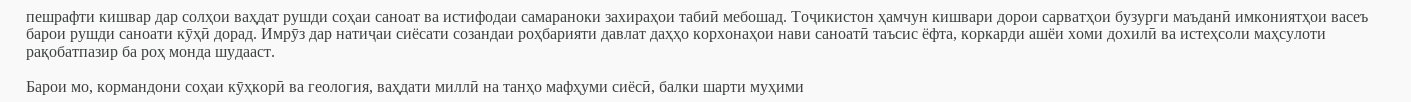пешрафти кишвар дар солҳои ваҳдат рушди соҳаи саноат ва истифодаи самараноки захираҳои табиӣ мебошад. Тоҷикистон ҳамчун кишвари дорои сарватҳои бузурги маъданӣ имкониятҳои васеъ барои рушди саноати кӯҳӣ дорад. Имрӯз дар натиҷаи сиёсати созандаи роҳбарияти давлат даҳҳо корхонаҳои нави саноатӣ таъсис ёфта, коркарди ашёи хоми дохилӣ ва истеҳсоли маҳсулоти рақобатпазир ба роҳ монда шудааст.

Барои мо, кормандони соҳаи кӯҳкорӣ ва геология, ваҳдати миллӣ на танҳо мафҳуми сиёсӣ, балки шарти муҳими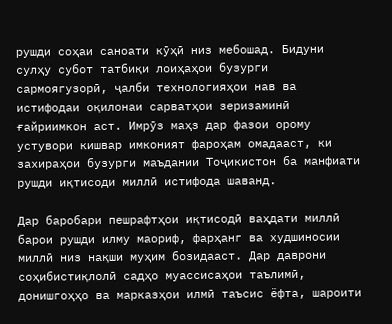рушди соҳаи саноати кӯҳӣ низ мебошад. Бидуни сулҳу субот татбиқи лоиҳаҳои бузурги сармоягузорӣ, ҷалби технологияҳои нав ва истифодаи оқилонаи сарватҳои зеризаминӣ ғайриимкон аст. Имрӯз маҳз дар фазои орому устувори кишвар имконият фароҳам омадааст, ки захираҳои бузурги маъдании Тоҷикистон ба манфиати рушди иқтисоди миллӣ истифода шаванд.

Дар баробари пешрафтҳои иқтисодӣ ваҳдати миллӣ барои рушди илму маориф, фарҳанг ва худшиносии миллӣ низ нақши муҳим бозидааст. Дар даврони соҳибистиқлолӣ садҳо муассисаҳои таълимӣ, донишгоҳҳо ва марказҳои илмӣ таъсис ёфта, шароити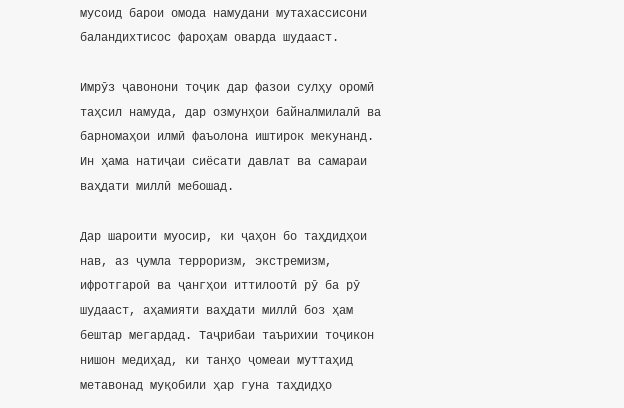мусоид барои омода намудани мутахассисони баландихтисос фароҳам оварда шудааст.

Имрӯз ҷавонони тоҷик дар фазои сулҳу оромӣ таҳсил намуда, дар озмунҳои байналмилалӣ ва барномаҳои илмӣ фаъолона иштирок мекунанд. Ин ҳама натиҷаи сиёсати давлат ва самараи ваҳдати миллӣ мебошад.

Дар шароити муосир, ки ҷаҳон бо таҳдидҳои нав, аз ҷумла терроризм, экстремизм, ифротгароӣ ва ҷангҳои иттилоотӣ рӯ ба рӯ шудааст, аҳамияти ваҳдати миллӣ боз ҳам бештар мегардад. Таҷрибаи таърихии тоҷикон нишон медиҳад, ки танҳо ҷомеаи муттаҳид метавонад муқобили ҳар гуна таҳдидҳо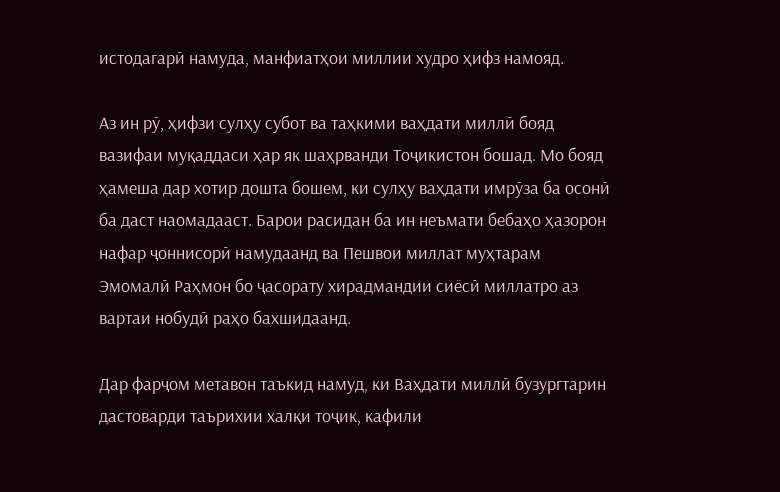истодагарӣ намуда, манфиатҳои миллии худро ҳифз намояд.

Аз ин рӯ, ҳифзи сулҳу субот ва таҳкими ваҳдати миллӣ бояд вазифаи муқаддаси ҳар як шаҳрванди Тоҷикистон бошад. Мо бояд ҳамеша дар хотир дошта бошем, ки сулҳу ваҳдати имрӯза ба осонӣ ба даст наомадааст. Барои расидан ба ин неъмати бебаҳо ҳазорон нафар ҷоннисорӣ намудаанд ва Пешвои миллат муҳтарам Эмомалӣ Раҳмон бо ҷасорату хирадмандии сиёсӣ миллатро аз вартаи нобудӣ раҳо бахшидаанд.

Дар фарҷом метавон таъкид намуд, ки Ваҳдати миллӣ бузургтарин дастоварди таърихии халқи тоҷик, кафили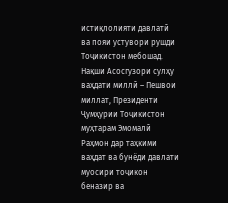истиқлолияти давлатӣ ва пояи устувори рушди Тоҷикистон мебошад. Нақши Асосгузори сулҳу ваҳдати миллӣ – Пешвои миллат, Президенти Ҷумҳурии Тоҷикистон муҳтарам Эмомалӣ Раҳмон дар таҳкими ваҳдат ва бунёди давлати муосири тоҷикон беназир ва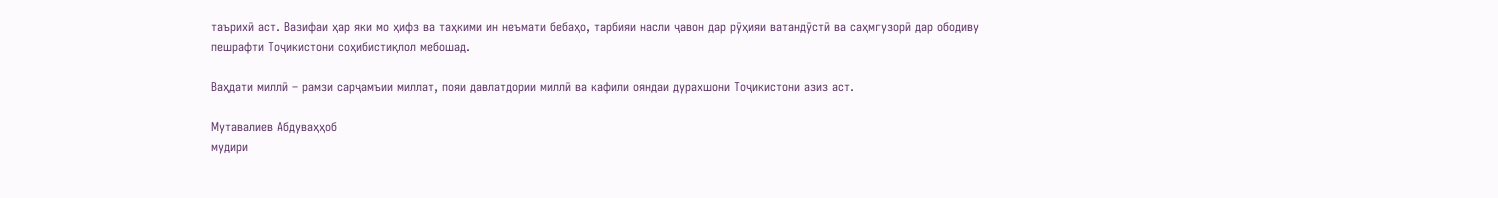таърихӣ аст. Вазифаи ҳар яки мо ҳифз ва таҳкими ин неъмати бебаҳо, тарбияи насли ҷавон дар рӯҳияи ватандӯстӣ ва саҳмгузорӣ дар ободиву пешрафти Тоҷикистони соҳибистиқлол мебошад.

Ваҳдати миллӣ – рамзи сарҷамъии миллат, пояи давлатдории миллӣ ва кафили ояндаи дурахшони Тоҷикистони азиз аст.

Мутавалиев Абдуваҳҳоб
мудири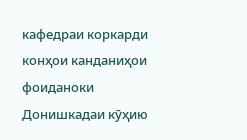кафедраи коркарди конҳои канданиҳои фоиданоки
Донишкадаи кӯҳию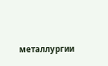металлургии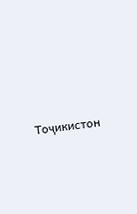Тоҷикистон